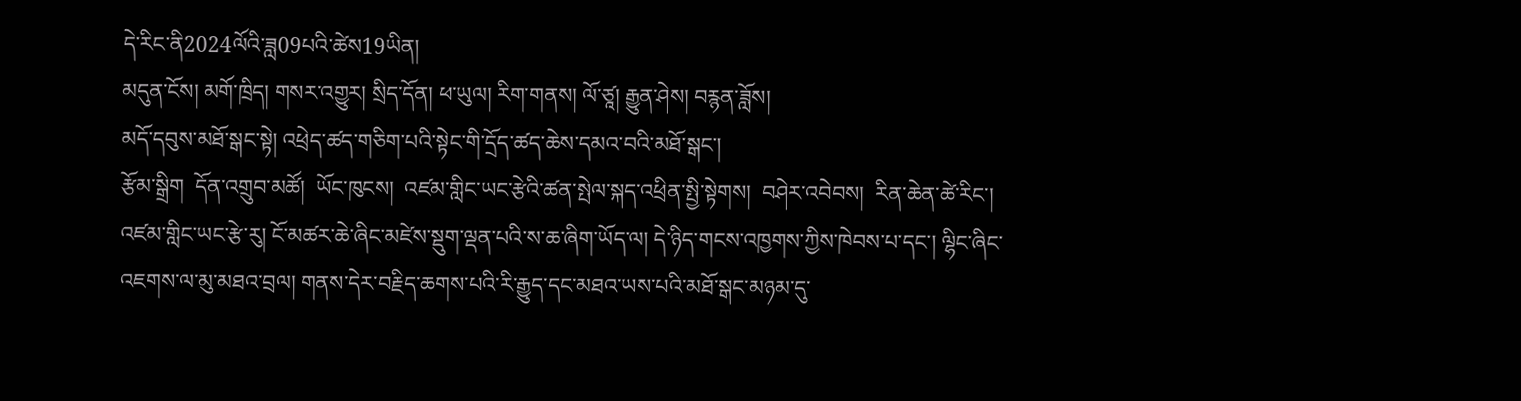དེ་རིང་ནི2024ལོའི་ཟླ09པའི་ཚེས19ཡིན།
མདུན་ངོས། མགོ་ཁྲིད། གསར་འགྱུར། སྲིད་དོན། ཕ་ཡུལ། རིག་གནས། ལོ་ཙཱ། རྒྱུན་ཤེས། བརྙན་ཟློས།
མདོ་དབུས་མཐོ་སྒང་སྟེ། འཕྲེད་ཚད་གཅིག་པའི་སྟེང་གི་དྲོད་ཚད་ཆེས་དམའ་བའི་མཐོ་སྒང་།
རྩོམ་སྒྲིག  དོན་འགྲུབ་མཚོ།  ཡོང་ཁུངས།  འཛམ་གླིང་ཡང་རྩེའི་ཚན་སྤེལ་སྐད་འཕྲིན་སྤྱི་སྟེགས།  བཤེར་འབེབས།  རིན་ཆེན་ཚེ་རིང་།
འཛམ་གླིང་ཡང་རྩེ་རུ། ངོ་མཚར་ཆེ་ཞིང་མཛེས་སྡུག་ལྡན་པའི་ས་ཆ་ཞིག་ཡོད་ལ། དེ་ཉིད་གངས་འཁྱགས་ཀྱིས་ཁེབས་པ་དང་། ལྷིང་ཞིང་འཇགས་ལ་མུ་མཐའ་བྲལ། གནས་དེར་བརྗིད་ཆགས་པའི་རི་རྒྱུད་དང་མཐའ་ཡས་པའི་མཐོ་སྒང་མཉམ་དུ་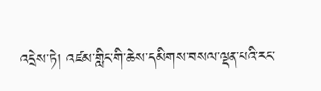འདྲེས་ཏེ། འཛམ་གླིང་གི་ཆེས་དམིགས་བསལ་ལྡན་པའི་རང་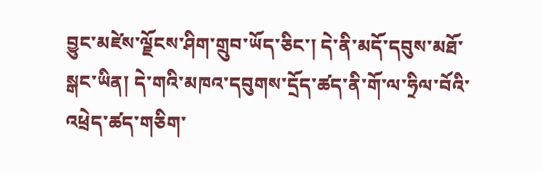བྱུང་མཛེས་ལྗོངས་ཤིག་གྲུབ་ཡོད་ཅིང་། དེ་ནི་མདོ་དབུས་མཐོ་སྒང་ཡིན། དེ་གའི་མཁའ་དབུགས་དྲོད་ཚད་ནི་གོ་ལ་ཧྲིལ་བོའི་འཕྲེད་ཚད་གཅིག་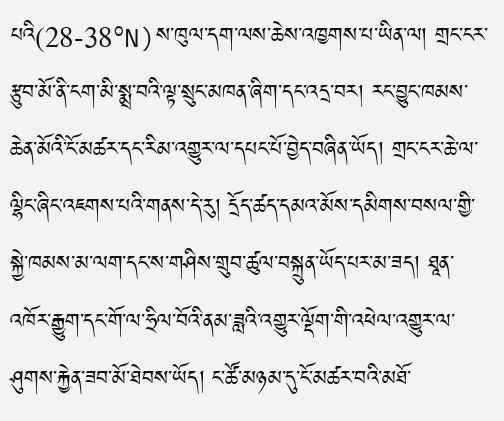པའི(28-38°N)ས་ཁུལ་དག་ལས་ཆེས་འཁྱགས་པ་ཡིན་ལ། གྲང་ངར་རྩུབ་མོ་ནི་ངག་མི་སྨྲ་བའི་ལྟ་སྲུང་མཁན་ཞིག་དང་འདྲ་བར། རང་བྱུང་ཁམས་ཆེན་མོའི་ངོ་མཚར་དང་རིམ་འགྱུར་ལ་དཔང་པོ་བྱེད་བཞིན་ཡོད། གྲང་ངར་ཆེ་ལ་ལྷིང་ཞིང་འཇགས་པའི་གནས་དེ་རུ། དྲོད་ཚད་དམའ་མོས་དམིགས་བསལ་གྱི་སྐྱེ་ཁམས་མ་ལག་དང་ས་གཤིས་གྲུབ་ཚུལ་བསྐྲུན་ཡོད་པར་མ་ཟད། ཐཱན་འཁོར་རྒྱུག་དང་གོ་ལ་ཧྲིལ་བོའི་ནམ་ཟླའི་འགྱུར་ལྡོག་གི་འཕེལ་འགྱུར་ལ་ཤུགས་རྐྱེན་ཟབ་མོ་ཐེབས་ཡོད། ང་ཚོ་མཉམ་དུ་ངོ་མཚར་བའི་མཐོ་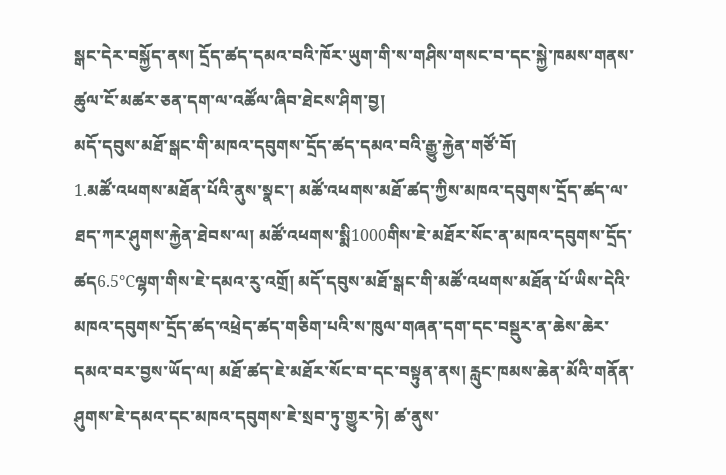སྒང་དེར་བསྐྱོད་ནས། དྲོད་ཚད་དམའ་བའི་ཁོར་ཡུག་གི་ས་གཤིས་གསང་བ་དང་སྐྱེ་ཁམས་གནས་ཚུལ་ངོ་མཚར་ཅན་དག་ལ་འཚོལ་ཞིབ་ཐེངས་ཤིག་བྱ།
མདོ་དབུས་མཐོ་སྒང་གི་མཁའ་དབུགས་དྲོད་ཚད་དམའ་བའི་རྒྱུ་རྐྱེན་གཙོ་བོ།
1.མཚོ་འཕགས་མཐོན་པོའི་ནུས་སྣང་། མཚོ་འཕགས་མཐོ་ཚད་ཀྱིས་མཁའ་དབུགས་དྲོད་ཚད་ལ་ཐད་ཀར་ཤུགས་རྐྱེན་ཐེབས་ལ། མཚོ་འཕགས་སྨི1000གིས་ཇེ་མཐོར་སོང་ན་མཁའ་དབུགས་དྲོད་ཚད6.5℃ལྷག་གིས་ཇེ་དམའ་རུ་འགྲོ། མདོ་དབུས་མཐོ་སྒང་གི་མཚོ་འཕགས་མཐོན་པོ་ཡིས་དེའི་མཁའ་དབུགས་དྲོད་ཚད་འཕྲེད་ཚད་གཅིག་པའི་ས་ཁུལ་གཞན་དག་དང་བསྡུར་ན་ཆེས་ཆེར་དམའ་བར་བྱས་ཡོད་ལ། མཐོ་ཚད་ཇེ་མཐོར་སོང་བ་དང་བསྟུན་ནས། རླུང་ཁམས་ཆེན་མོའི་གནོན་ཤུགས་ཇེ་དམའ་དང་མཁའ་དབུགས་ཇེ་སྲབ་ཏུ་གྱུར་ཏེ། ཚ་ནུས་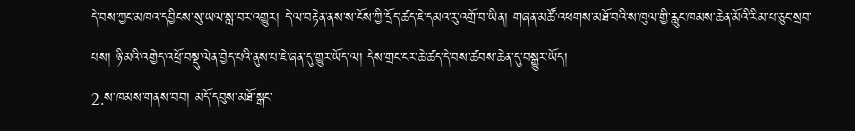དེ་བས་ཀྱང་མཁའ་དབྱིངས་སུ་ཡལ་སླ་བར་འགྱུར། དེ་ལ་བརྟེན་ནས་ས་ངོས་ཀྱི་དྲོད་ཚད་ཇེ་དམའ་རུ་འགྲོ་བ་ཡིན། གཞན་མཚོ་འཕགས་མཐོ་བའི་ས་ཁུལ་གྱི་རླུང་ཁམས་ཆེན་མོའི་རིམ་པ་ཅུང་སྲབ་པས། ཉི་མའི་འགྱེད་འཕྲོ་བསྡུ་ལེན་བྱེད་པའི་ནུས་པ་ཇེ་ཞན་དུ་གྱུར་ཡོད་ལ། དེས་གྲང་ངར་ཆེ་ཚད་དེ་བས་ཚབས་ཆེན་དུ་བསྒྱུར་ཡོད།
2.ས་ཁམས་གནས་བབ། མདོ་དབུས་མཐོ་སྒང་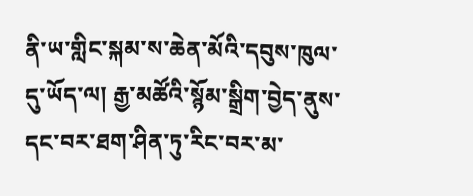ནི་ཡ་གླིང་སྐམ་ས་ཆེན་མོའི་དབུས་ཁུལ་དུ་ཡོད་ལ། རྒྱ་མཚོའི་སྙོམ་སྒྲིག་བྱེད་ནུས་དང་བར་ཐག་ཤིན་ཏུ་རིང་བར་མ་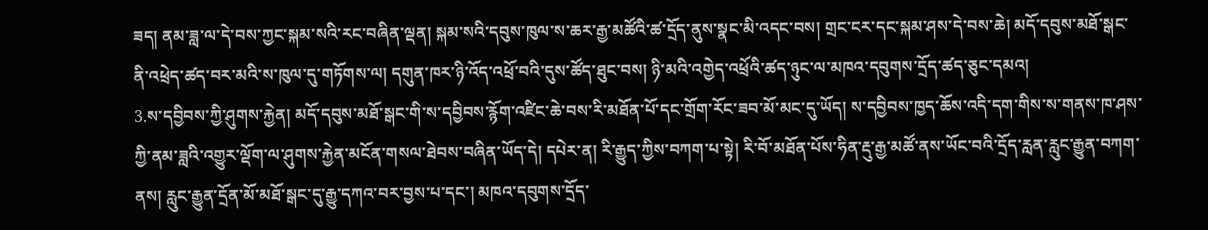ཟད། ནམ་ཟླ་ལ་དེ་བས་ཀྱང་སྐམ་སའི་རང་བཞིན་ལྡན། སྐམ་སའི་དབུས་ཁུལ་ས་ཆར་རྒྱ་མཚོའི་ཚ་དྲོད་ནུས་སྣང་མི་འདང་བས། གྲང་ངར་དང་སྐམ་ཤས་དེ་བས་ཆེ། མདོ་དབུས་མཐོ་སྒང་ནི་འཕྲེད་ཚད་བར་མའི་ས་ཁུལ་དུ་གཏོགས་ལ། དགུན་ཁར་ཉི་འོད་འཕྲོ་བའི་དུས་ཚོད་ཐུང་བས། ཉི་མའི་འགྱེད་འཕྲོའི་ཚད་ཉུང་ལ་མཁའ་དབུགས་དྲོད་ཚད་ཅུང་དམའ།
3.ས་དབྱིབས་ཀྱི་ཤུགས་རྐྱེན། མདོ་དབུས་མཐོ་སྒང་གི་ས་དབྱིབས་རྙོག་འཛིང་ཆེ་བས་རི་མཐོན་པོ་དང་གྲོག་རོང་ཟབ་མོ་མང་དུ་ཡོད། ས་དབྱིབས་ཁྱད་ཆོས་འདི་དག་གིས་ས་གནས་ཁ་ཤས་ཀྱི་ནམ་ཟླའི་འགྱུར་ལྡོག་ལ་ཤུགས་རྐྱེན་མངོན་གསལ་ཐེབས་བཞིན་ཡོད་དེ། དཔེར་ན། རི་རྒྱུད་ཀྱིས་བཀག་པ་སྟེ། རི་བོ་མཐོན་པོས་ཧིན་རྡུ་རྒྱ་མཚོ་ནས་ཡོང་བའི་དྲོད་རླན་རླུང་རྒྱུན་བཀག་ནས། རླུང་རྒྱུན་དྲོན་མོ་མཐོ་སྒང་དུ་རྒྱུ་དཀའ་བར་བྱས་པ་དང་། མཁའ་དབུགས་དྲོད་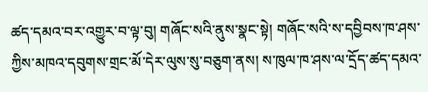ཚད་དམའ་བར་འགྱུར་བ་ལྟ་བུ། གཞོང་སའི་ནུས་སྣང་སྟེ། གཞོང་སའི་ས་དབྱིབས་ཁ་ཤས་ཀྱིས་མཁའ་དབུགས་གྲང་མོ་དེར་ལུས་སུ་བཅུག་ནས། ས་ཁུལ་ཁ་ཤས་ལ་དྲོད་ཚད་དམའ་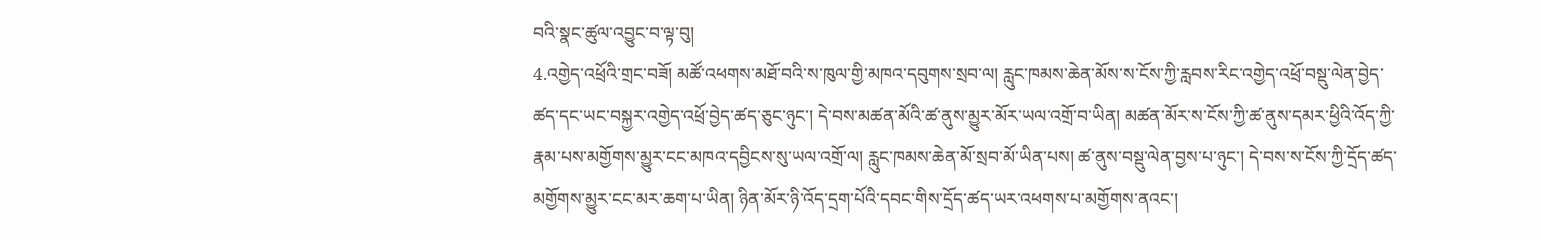བའི་སྣང་ཚུལ་འབྱུང་བ་ལྟ་བུ།
4.འགྱེད་འཕྲོའི་གྲང་བཟོ། མཚོ་འཕགས་མཐོ་བའི་ས་ཁུལ་གྱི་མཁའ་དབུགས་སྲབ་ལ། རླུང་ཁམས་ཆེན་མོས་ས་ངོས་ཀྱི་རླབས་རིང་འགྱེད་འཕྲོ་བསྡུ་ལེན་བྱེད་ཚད་དང་ཡང་བསྐྱར་འགྱེད་འཕྲོ་བྱེད་ཚད་ཅུང་ཉུང་། དེ་བས་མཚན་མོའི་ཚ་ནུས་མྱུར་མོར་ཡལ་འགྲོ་བ་ཡིན། མཚན་མོར་ས་ངོས་ཀྱི་ཚ་ནུས་དམར་ཕྱིའི་འོད་ཀྱི་རྣམ་པས་མགྱོགས་མྱུར་ངང་མཁའ་དབྱིངས་སུ་ཡལ་འགྲོ་ལ། རླུང་ཁམས་ཆེན་མོ་སྲབ་མོ་ཡིན་པས། ཚ་ནུས་བསྡུ་ལེན་བྱས་པ་ཉུང་། དེ་བས་ས་ངོས་ཀྱི་དྲོད་ཚད་མགྱོགས་མྱུར་ངང་མར་ཆག་པ་ཡིན། ཉིན་མོར་ཉི་འོད་དྲག་པོའི་དབང་གིས་དྲོད་ཚད་ཡར་འཕགས་པ་མགྱོགས་ནའང་།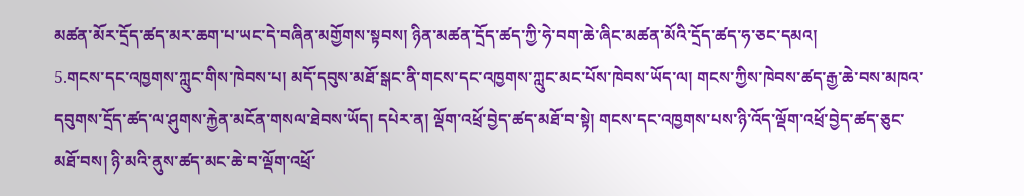མཚན་མོར་དྲོད་ཚད་མར་ཆག་པ་ཡང་དེ་བཞིན་མགྱོགས་སྟབས། ཉིན་མཚན་དྲོད་ཚད་ཀྱི་ཧེ་བག་ཆེ་ཞིང་མཚན་མོའི་དྲོད་ཚད་ཧ་ཅང་དམའ།
5.གངས་དང་འཁྱགས་ཀླུང་གིས་ཁེབས་པ། མདོ་དབུས་མཐོ་སྒང་ནི་གངས་དང་འཁྱགས་ཀླུང་མང་པོས་ཁེབས་ཡོད་ལ། གངས་ཀྱིས་ཁེབས་ཚད་རྒྱ་ཆེ་བས་མཁའ་དབུགས་དྲོད་ཚད་ལ་ཤུགས་རྐྱེན་མངོན་གསལ་ཐེབས་ཡོད། དཔེར་ན། ལྡོག་འཕྲོ་བྱེད་ཚད་མཐོ་བ་སྟེ། གངས་དང་འཁྱགས་པས་ཉི་འོད་ལྡོག་འཕྲོ་བྱེད་ཚད་ཅུང་མཐོ་བས། ཉི་མའི་ནུས་ཚད་མང་ཆེ་བ་ལྡོག་འཕྲོ་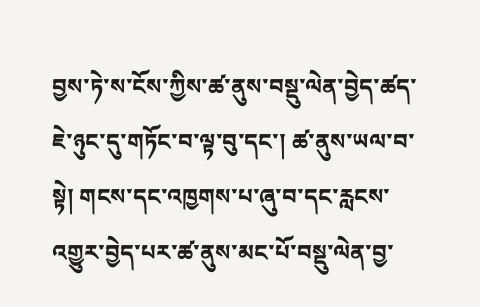བྱས་ཏེ་ས་ངོས་ཀྱིས་ཚ་ནུས་བསྡུ་ལེན་བྱེད་ཚད་ཇེ་ཉུང་དུ་གཏོང་བ་ལྟ་བུ་དང་། ཚ་ནུས་ཡལ་བ་སྟེ། གངས་དང་འཁྱགས་པ་ཞུ་བ་དང་རླངས་འགྱུར་བྱེད་པར་ཚ་ནུས་མང་པོ་བསྡུ་ལེན་བྱ་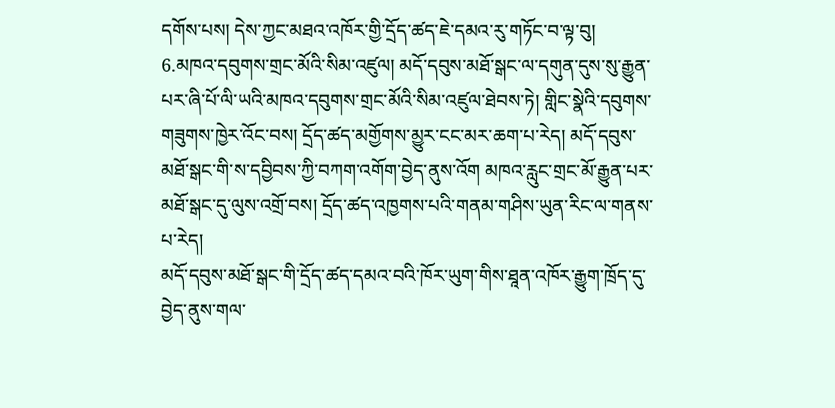དགོས་པས། དེས་ཀྱང་མཐའ་འཁོར་གྱི་དྲོད་ཚད་ཇེ་དམའ་རུ་གཏོང་བ་ལྟ་བུ།
6.མཁའ་དབུགས་གྲང་མོའི་སིམ་འཛུལ། མདོ་དབུས་མཐོ་སྒང་ལ་དགུན་དུས་སུ་རྒྱུན་པར་ཞི་པོ་ལི་ཡའི་མཁའ་དབུགས་གྲང་མོའི་སིམ་འཛུལ་ཐེབས་ཏེ། གླིང་སྣེའི་དབུགས་གཟུགས་ཁྱེར་འོང་བས། དྲོད་ཚད་མགྱོགས་མྱུར་ངང་མར་ཆག་པ་རེད། མདོ་དབུས་མཐོ་སྒང་གི་ས་དབྱིབས་ཀྱི་བཀག་འགོག་བྱེད་ནུས་འོག མཁའ་རླུང་གྲང་མོ་རྒྱུན་པར་མཐོ་སྒང་དུ་ལུས་འགྲོ་བས། དྲོད་ཚད་འཁྱགས་པའི་གནམ་གཤིས་ཡུན་རིང་ལ་གནས་པ་རེད།
མདོ་དབུས་མཐོ་སྒང་གི་དྲོད་ཚད་དམའ་བའི་ཁོར་ཡུག་གིས་ཐཱན་འཁོར་རྒྱུག་ཁྲོད་དུ་བྱེད་ནུས་གལ་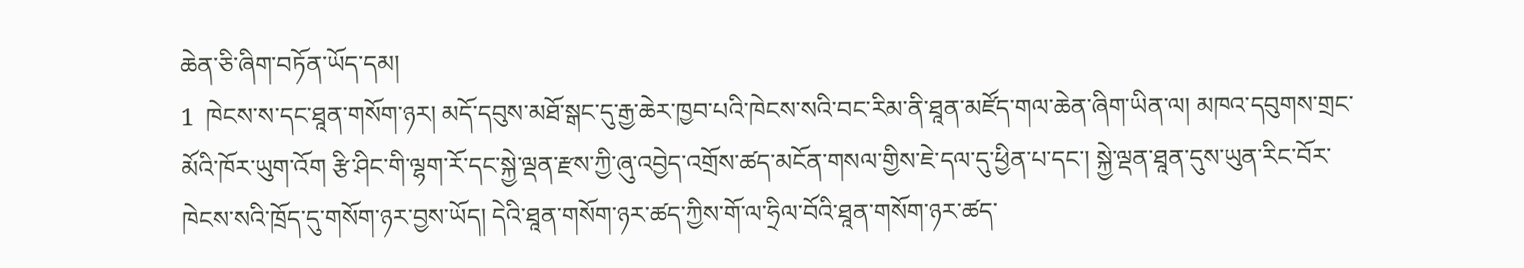ཆེན་ཅི་ཞིག་བཏོན་ཡོད་དམ།
1  ཁེངས་ས་དང་ཐཱན་གསོག་ཉར། མདོ་དབུས་མཐོ་སྒང་དུ་རྒྱ་ཆེར་ཁྱབ་པའི་ཁེངས་སའི་བང་རིམ་ནི་ཐཱན་མཛོད་གལ་ཆེན་ཞིག་ཡིན་ལ། མཁའ་དབུགས་གྲང་མོའི་ཁོར་ཡུག་འོག རྩི་ཤིང་གི་ལྷག་རོ་དང་སྐྱེ་ལྡན་རྫས་ཀྱི་ཞུ་འབྱེད་འགྲོས་ཚད་མངོན་གསལ་གྱིས་ཇེ་དལ་དུ་ཕྱིན་པ་དང་། སྐྱེ་ལྡན་ཐཱན་དུས་ཡུན་རིང་བོར་ཁེངས་སའི་ཁྲོད་དུ་གསོག་ཉར་བྱས་ཡོད། དེའི་ཐཱན་གསོག་ཉར་ཚད་ཀྱིས་གོ་ལ་ཧྲིལ་བོའི་ཐཱན་གསོག་ཉར་ཚད་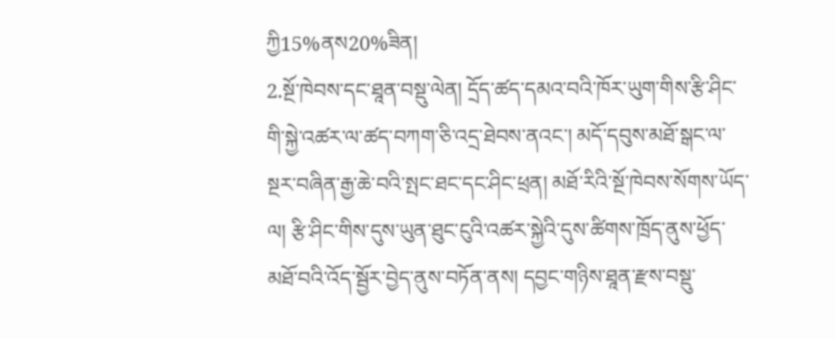ཀྱི15%ནས20%ཟིན།
2.སྔོ་ཁེབས་དང་ཐཱན་བསྡུ་ལེན། དྲོད་ཚད་དམའ་བའི་ཁོར་ཡུག་གིས་རྩི་ཤིང་གི་སྐྱེ་འཚར་ལ་ཚད་བཀག་ཅི་འདྲ་ཐེབས་ནའང་། མདོ་དབུས་མཐོ་སྒང་ལ་སྔར་བཞིན་རྒྱ་ཆེ་བའི་སྤང་ཐང་དང་ཤིང་ཕྲན། མཐོ་རིའི་སྔོ་ཁེབས་སོགས་ཡོད་ལ། རྩི་ཤིང་གིས་དུས་ཡུན་ཐུང་ངུའི་འཚར་སྐྱེའི་དུས་ཚིགས་ཁྲོད་ནུས་ཕྱོད་མཐོ་བའི་འོད་སྦྱོར་བྱེད་ནུས་བཏོན་ནས། དབྱང་གཉིས་ཐཱན་རྫས་བསྡུ་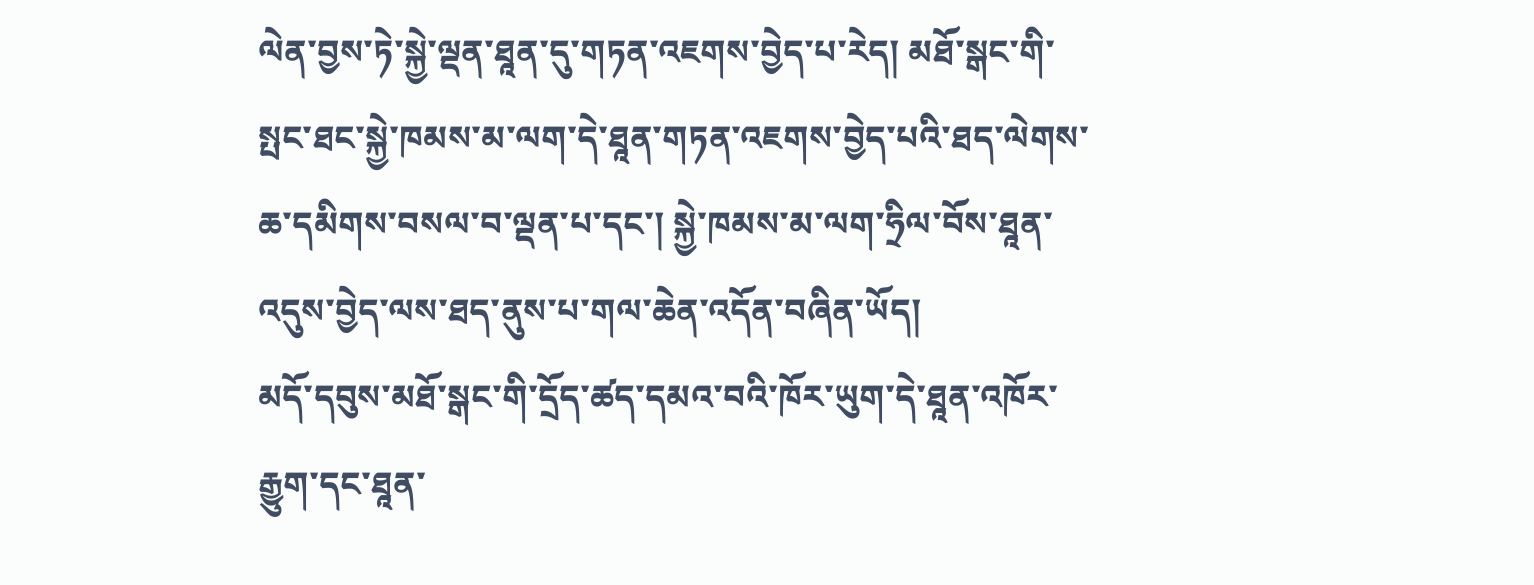ལེན་བྱས་ཏེ་སྐྱེ་ལྡན་ཐཱན་དུ་གཏན་འཇགས་བྱེད་པ་རེད། མཐོ་སྒང་གི་སྤང་ཐང་སྐྱེ་ཁམས་མ་ལག་དེ་ཐཱན་གཏན་འཇགས་བྱེད་པའི་ཐད་ལེགས་ཆ་དམིགས་བསལ་བ་ལྡན་པ་དང་། སྐྱེ་ཁམས་མ་ལག་ཧྲིལ་བོས་ཐཱན་འདུས་བྱེད་ལས་ཐད་ནུས་པ་གལ་ཆེན་འདོན་བཞིན་ཡོད།
མདོ་དབུས་མཐོ་སྒང་གི་དྲོད་ཚད་དམའ་བའི་ཁོར་ཡུག་དེ་ཐཱན་འཁོར་རྒྱུག་དང་ཐཱན་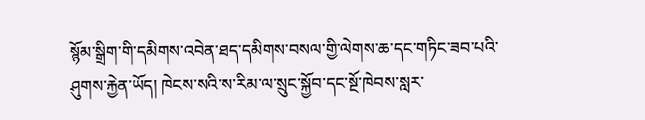སྙོམ་སྒྲིག་གི་དམིགས་འབེན་ཐད་དམིགས་བསལ་གྱི་ལེགས་ཆ་དང་གཏིང་ཟབ་པའི་ཤུགས་རྐྱེན་ཡོད། ཁེངས་སའི་ས་རིམ་ལ་སྲུང་སྐྱོབ་དང་སྔོ་ཁེབས་སླར་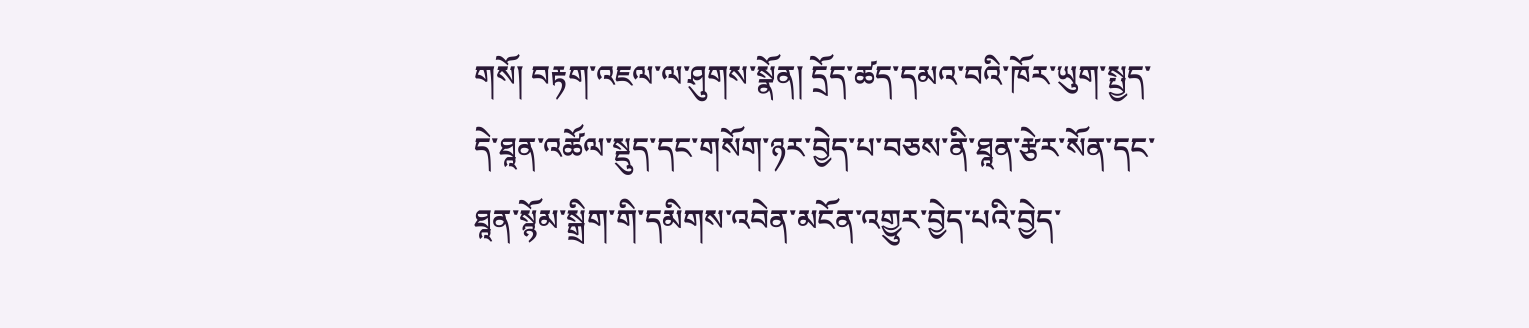གསོ། བརྟག་འཇལ་ལ་ཤུགས་སྣོན། དྲོད་ཚད་དམའ་བའི་ཁོར་ཡུག་སྤྱད་དེ་ཐཱན་འཚོལ་སྡུད་དང་གསོག་ཉར་བྱེད་པ་བཅས་ནི་ཐཱན་རྩེར་སོན་དང་ཐཱན་སྙོམ་སྒྲིག་གི་དམིགས་འབེན་མངོན་འགྱུར་བྱེད་པའི་བྱེད་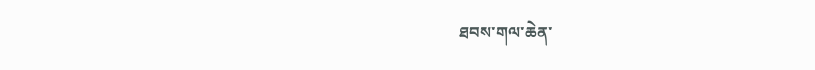ཐབས་གལ་ཆེན་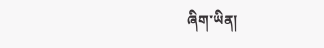ཞིག་ཡིན།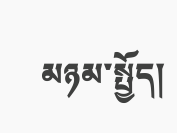མཉམ་སྤྱོད།